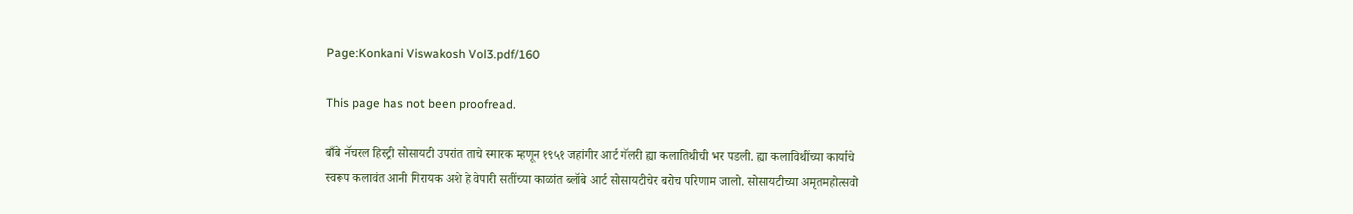Page:Konkani Viswakosh Vol3.pdf/160

This page has not been proofread.

बाँबे नॅचरल हिस्ट्री सोसायटी उपरांत ताचे स्मारक म्हणून १९५१ जहांगीर आर्ट गॅलरी ह्या कलातिथीची भर पडली. ह्या कलाविथींच्या कार्याचे स्वरूप कलावंत आनी गिरायक अशे हे वेपारी सतींच्या काळांत ब्लॉबे आर्ट सोसायटीचेर बरोच परिणाम जालो. सोसायटीच्या अमृतमहोत्सवो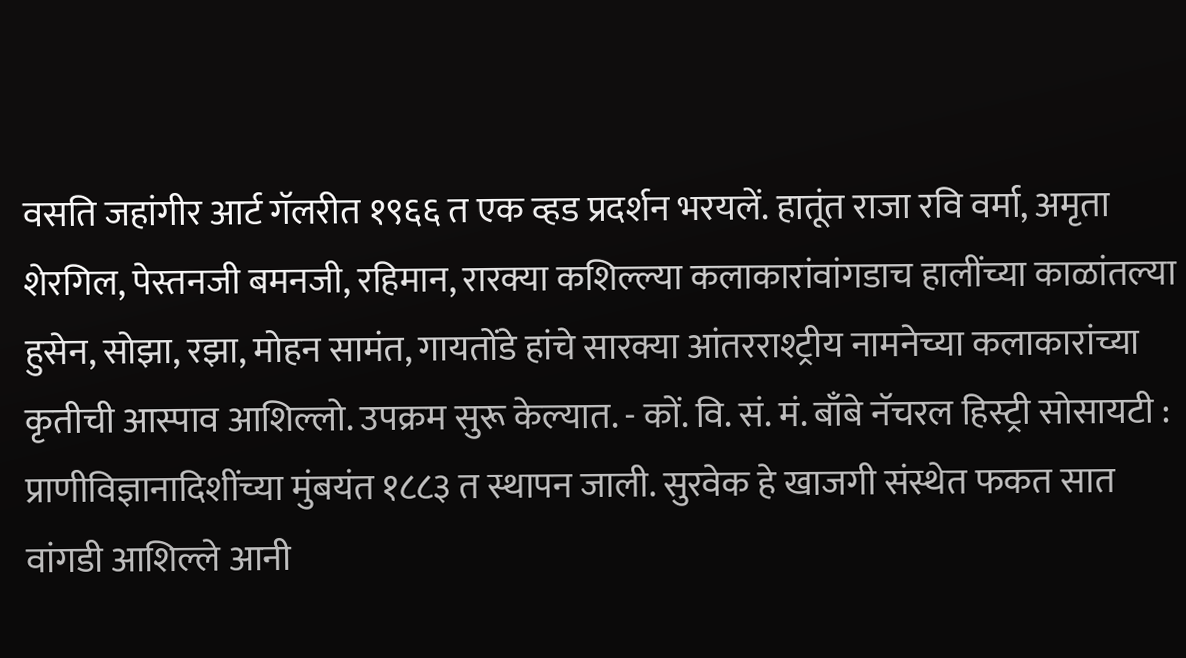वसति जहांगीर आर्ट गॅलरीत १९६६ त एक व्हड प्रदर्शन भरयलें. हातूंत राजा रवि वर्मा, अमृता शेरगिल, पेस्तनजी बमनजी, रहिमान, रारक्या कशिल्ल्या कलाकारांवांगडाच हालींच्या काळांतल्या हुसेन, सोझा, रझा, मोहन सामंत, गायतोंडे हांचे सारक्या आंतरराश्ट्रीय नामनेच्या कलाकारांच्या कृतीची आस्पाव आशिल्लो. उपक्रम सुरू केल्यात. - कों. वि. सं. मं. बाँबे नॅचरल हिस्ट्री सोसायटी : प्राणीविज्ञानादिशींच्या मुंबयंत १८८३ त स्थापन जाली. सुरवेक हे खाजगी संस्थेत फकत सात वांगडी आशिल्ले आनी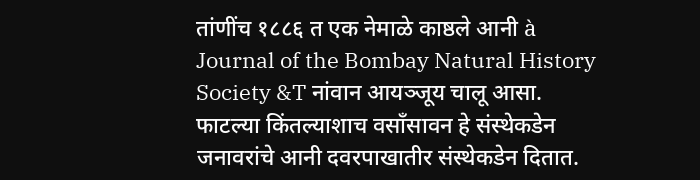तांणींच १८८६ त एक नेमाळे काष्ठले आनी à Journal of the Bombay Natural History Society &T नांवान आयञ्जूय चालू आसा. फाटल्या किंतल्याशाच वसाँसावन हे संस्थेकडेन जनावरांचे आनी दवरपाखातीर संस्थेकडेन दितात.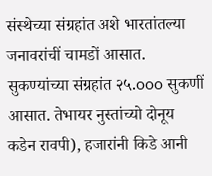संस्थेच्या संग्रहांत अशे भारतांतल्या जनावरांचीं चामडों आसात. सुकण्यांच्या संग्रहांत २५.ooo सुकणीं आसात. तेभायर नुस्तांच्यो दोनूय कडेन रावपी), हजारांनी किडे आनी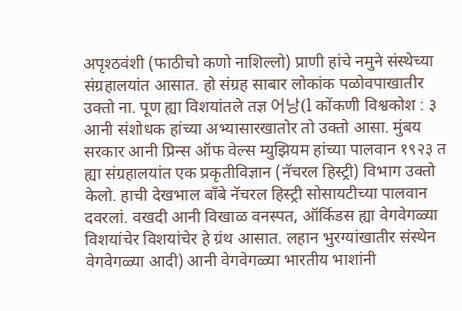अपृश्ठवंशी (फाठीचो कणो नाशिल्लो) प्राणी हांचे नमुने संस्थेच्या संग्रहालयांत आसात. हो संग्रह साबार लोकांक पळोवपाखातीर उक्तो ना. पूण ह्या विशयांतले तज्ञ 어낭(l कोंकणी विश्वकोश : ३ आनी संशोधक हांच्या अभ्यासारखातोर तो उक्तो आसा. मुंबय सरकार आनी प्रिन्स ऑफ वेल्स म्युझियम हांच्या पालवान १९२३ त ह्या संग्रहालयांत एक प्रकृतीविज्ञान (नॅचरल हिस्ट्री) विभाग उक्तो केलो. हाची देखभाल बाँबे नॅचरल हिस्ट्री सोसायटीच्या पालवान दवरलां. वखदी आनी विखाळ वनस्पत, ऑर्किडस ह्या वेगवेगळ्या विशयांचेर विशयांचेर हे ग्रंथ आसात. लहान भुरग्यांखातीर संस्थेन वेगवेगळ्या आदी) आनी वेगवेगळ्या भारतीय भाशांनी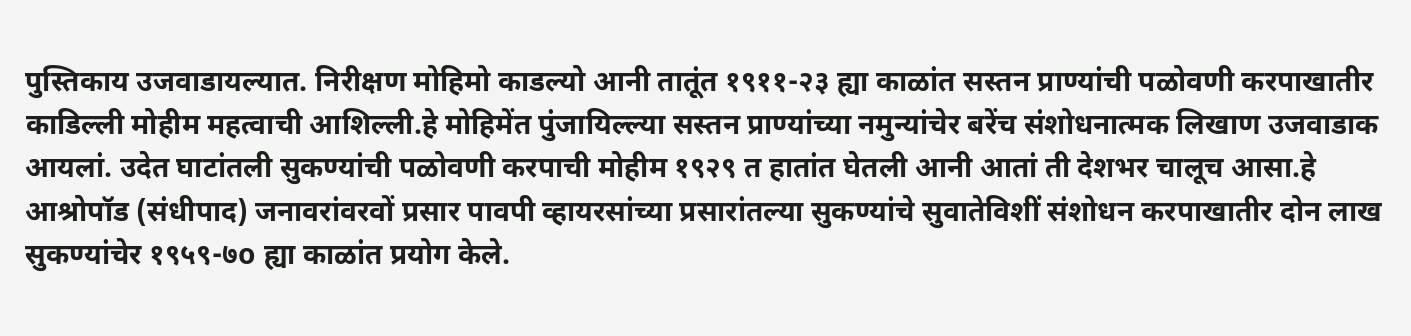पुस्तिकाय उजवाडायल्यात. निरीक्षण मोहिमो काडल्यो आनी तातूंत १९११-२३ ह्या काळांत सस्तन प्राण्यांची पळोवणी करपाखातीर काडिल्ली मोहीम महत्वाची आशिल्ली.हे मोहिमेंत पुंजायिल्ल्या सस्तन प्राण्यांच्या नमुन्यांचेर बरेंच संशोधनात्मक लिखाण उजवाडाक आयलां. उदेत घाटांतली सुकण्यांची पळोवणी करपाची मोहीम १९२९ त हातांत घेतली आनी आतां ती देशभर चालूच आसा.हे आश्रोपॉड (संधीपाद) जनावरांवरवों प्रसार पावपी व्हायरसांच्या प्रसारांतल्या सुकण्यांचे सुवातेविशीं संशोधन करपाखातीर दोन लाख सुकण्यांचेर १९५९-७o ह्या काळांत प्रयोग केले.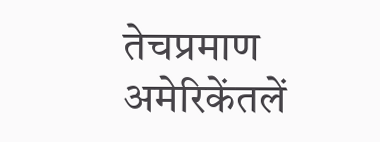तेचप्रमाण अमेरिकेंतलें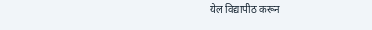येल विद्यापीठ करून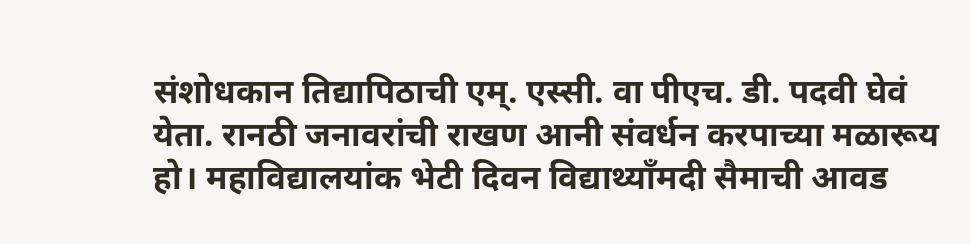संशोधकान तिद्यापिठाची एम्. एस्सी. वा पीएच. डी. पदवी घेवं येता. रानठी जनावरांची राखण आनी संवर्धन करपाच्या मळारूय हो। महाविद्यालयांक भेटी दिवन विद्याथ्याँमदी सैमाची आवड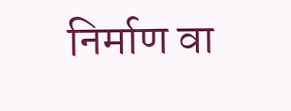निर्माण वा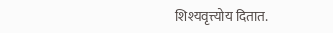शिश्यवृत्त्योय दितात.